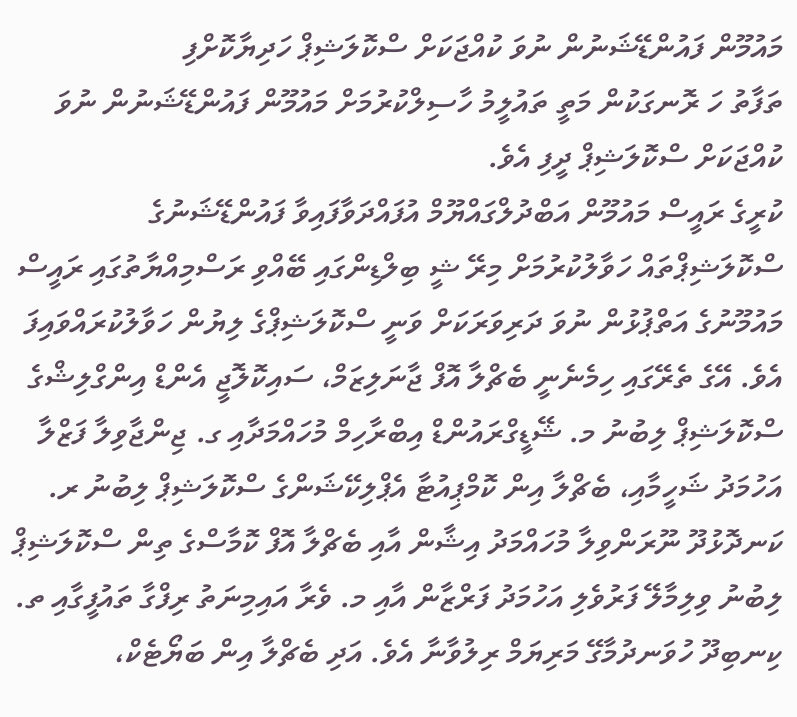މައުމޫން ފައުންޑޭޝަނުން ނުވަ ކުއްޖަކަށް ސްކޮލަޝިޕް ހަދިޔާކޮށްފި
ތަފާތު ހަ ރޮނގަކުން މަތީ ތައުލީމު ހާސިލްކުރުމަށް މައުމޫން ފައުންޑޭޝަނުން ނުވަ ކުއްޖަކަށް ސްކޮލަޝިޕް ދީފި އެވެ.
ކުރީގެ ރައީސް މައުމޫން އަބްދުލްގައްޔޫމް އުފައްދަވާފައިވާ ފައުންޑޭޝަނުގެ ސްކޮލަޝިޕްތައް ހަވާލުކުރުމަށް މިރޭ ޝީ ބިލްޑިންގައި ބޭއްވި ރަސްމިއްޔާތުގައި ރައީސް މައުމޫނުގެ އަތްޕުޅުން ނުވަ ދަރިވަރަކަށް ވަނީ ސްކޮލަޝިޕްގެ ލިޔުން ހަވާލުކުރައްވައިފަ އެވެ. އޭގެ ތެރޭގައި ހިމެނެނީ ބެޗްލާ އޮފް ޖާނަލިޒަމް، ސައިކޮލޮޖީ އެންޑް އިންގްލިޝްގެ ސްކޮލަޝިޕް ލިބުނު މ. ޝޭޑީގްރައުންޑް އިބްރާހިމް މުހައްމަދާއި ގ. ޖިންޖާވިލާ ފަޒްލާ އަހުމަދު ޝަހީމާއި، ބެޗްލާ އިން ކޮމްޕިއުޓާ އެޕްލިކޭޝަންގެ ސްކޮލަޝިޕް ލިބުނު ރ. ކަނދޮޅުދޫ ނޫރަންވިލާ މުހައްމަދު އިޝާން އާއި ބެޗްލާ އޮފް ކޮމާސްގެ ތިން ސްކޮލަޝިޕް ލިބުނު ވިލިމާލޭ ފަރުވެލި އަހުމަދު ފަރްޒާން އާއި މ. ވެރާ އައިމިނަތު ރިފްގާ ތައުފީގާއި ތ. ކިނބިދޫ ހުވަނދުމާގޭ މަރިޔަމް ރިލުވާނާ އެވެ. އަދި ބެޗްލާ އިން ބަޔޯޓެކް،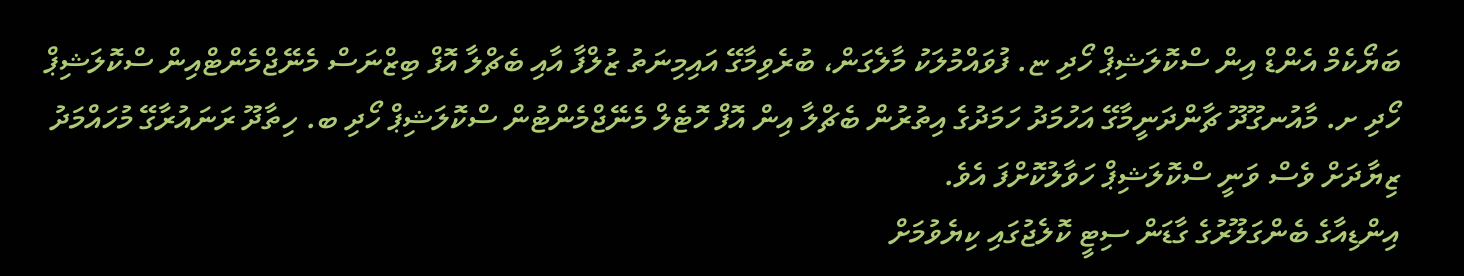ބަޔޯކެމް އެންޑް އިން ސްކޮލަޝިޕް ހޯދި ޏ. ފުވައްމުލަކު މާލެގަން، ބުރެވިމާގޭ އައިމިނަތު ޒުލްފާ އާއި ބެޗްލާ އޮފް ބިޒްނަސް މެނޭޖްމެންޓްއިން ސްކޮލަޝިޕް ހޯދި ށ. މާއުނގޫދޫ ޗާންދަނީމާގޭ އަހުމަދު ހަމަދުގެ އިތުރުން ބެޗްލާ އިން އޮފް ހޮޓެލް މެނޭޖްމެންޓުން ސްކޮލަޝިޕް ހޯދި ބ. ހިތާދޫ ރަނައުރާގޭ މުހައްމަދު ޒިޔާދަށް ވެސް ވަނީ ސްކޮލަޝިޕް ހަވާލުކޮށްފަ އެވެ.
އިންޑިއާގެ ބެންގަލޫރުގެ ގާޑަން ސިޓީ ކޮލެޖުގައި ކިޔެވުމަށް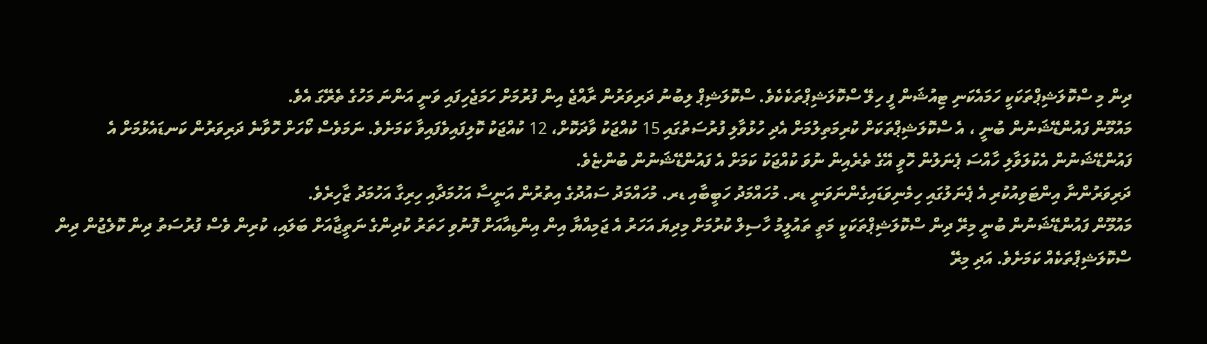ދިން މި ސްކޮލަޝިޕްތަކަކީ ހަމައެކަނި ޓިއުޝަން ފީ ހިލޭ ސްކޮލަޝިޕްތަކެކެވެ. ސްކޮލަޝިޕް ލިބުނު ދަރިވަރުން ރާއްޖެ އިން ފުރުމަށް ހަމަޖެހިފައި ވަނީ އަންނަ މަހުގެ ތެރޭގަ އެވެ.
މައުމޫން ފައުންޑޭޝަނުން ބުނީ ، އެ ސްކޮލަޝިޕްތަކަށް ކުރިމަތިލުމަށް އެދި ހުޅުވާލި ފުރުސަތުގައި 15 ކުއްޖަކު ވާދަކޮށް، 12 ކުއްޖަކު ކޮލިފައިވެފައިވާ ކަމަށެވެ. ނަމަވެސް ކޯހަށް ހޮވާނެ ދަރިވަރުން ކަނޑައެޅުމަށް އެ ފައުންޑޭޝަނުން އެކުލަވާލި ހާއްސަ ޕެނަލުން ހޮވީ އޭގެ ތެރެއިން ނުވަ ކުއްޖަކު ކަމަށް އެ ފައުންޑޭޝަނުން ބުންޏެވެ.
ދަރިވަރުންނާ އިންޓަވިއުކުރި އެ ޕެނަލުގައި ހިމެނިވަޑައިގެންނަވަނީ ޑރ. މުހައްމަދު ހަބީބާއި ޑރ. މުހައްމަދު ސައުދުގެ އިތުރުން އަނީސާ އަހުމަދާއި ހިރިގާ އަހުމަދު ޒާހިރެވެ.
މައުމޫން ފައުންޑޭޝަނުން ބުނީ މިރޭ ދިން ސްކޮލަޝިޕްތަކަކީ މަތީ ތައުލީމު ހާސިލް ކުރުމަށް މިދިޔަ އަހަރު އެ ޖަމިއްޔާ އިން އިންޑިއާއަށް ފޮނުވި ހަތަރު ކުދިންގެ ނަތީޖާއަށް ބަލައި، ކުރިން ވެސް ފުރުސަތު ދިން ކޮލެޖުން ދިން ސްކޮލަޝިޕްތަކެއް ކަމަށެވެ. އަދި މިރޭ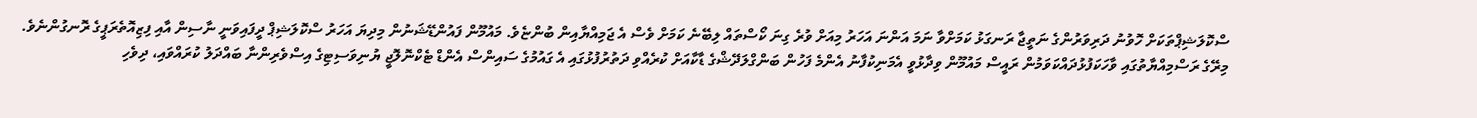ސްކޮލަޝިޕްތަކަށް ހޮވުނު ދަރިވަރުންގެ ނަތީޖާ ރަނގަޅު ކަމަށްވާ ނަމަ އަންނަ އަހަރު މިއަށް ވުރެ ގިނަ ކޯސްތައް ލިބޭނެ ކަމަށް ވެސް އެ ޖަމިއްޔާއިން ބުންޏެވެ. މައުމޫން ފައުންޑޭޝަނުން މިދިޔަ އަހަރު ސްކޮލަޝިޕް ދީފައިވަނީ ނާސިން އާއި ފިޒިއޮތެރަޕީގެ ރޮނގުންނެވެ.
މިރޭގެ ރަސްމިއްޔާތުގައި ވާހަކަފުޅުދައްކަވަމުން ރައީސް މައުމޫން ވިދާޅުވީ އެމަނިކުފާނު އެންމެ ފަހުން ބަންގްލަދޭޝްގެ ޑާކާއަށް ކުރެއްވި ދަތުރުފުޅުގައި އެ ގައުމުގެ ސައިންސް އެންޑް ޓެކްނޮލޮޖީ ޔުނިވަސިޓިގެ އިސްވެރިންނާ ބައްދަލު ކުރައްވައި، ދިވެހި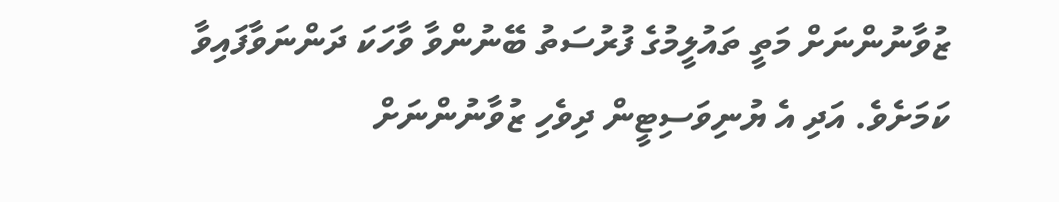ޒުވާނުންނަށް މަތީ ތައުލީމުގެ ފުރުސަތު ބޭނުންވާ ވާހަކަ ދަންނަވާފައިވާ ކަމަށެވެ. އަދި އެ ޔުނިވަސިޓީން ދިވެހި ޒުވާނުންނަށް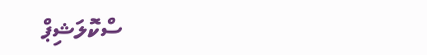ސްކޮލަޝިޕް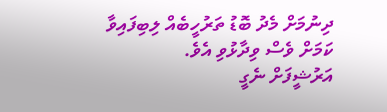ދިނުމަށް މެދު ބޮޑު ތަރުހީބެއް ލިބިފައިވާ ކަމަށް ވެސް ވިދާޅުވި އެވެ.
އަރުޝީފަށް ނެގީ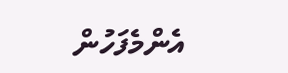އެންމެފަހުން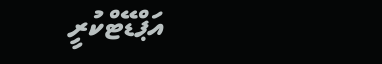އަޕްޑޭޓްކުރީ